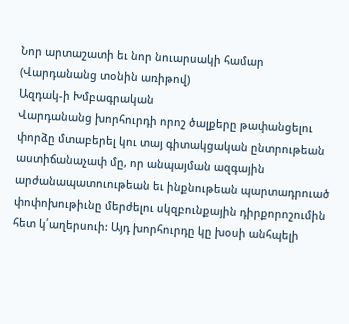Նոր արտաշատի եւ նոր նուարսակի համար (Վարդանանց տօնին առիթով)
Ազդակ-ի Խմբագրական
Վարդանանց խորհուրդի որոշ ծալքերը թափանցելու փորձը մտաբերել կու տայ գիտակցական ընտրութեան աստիճանաչափ մը, որ անպայման ազգային արժանապատուութեան եւ ինքնութեան պարտադրուած փոփոխութիւնը մերժելու սկզբունքային դիրքորոշումին հետ կ՛աղերսուի: Այդ խորհուրդը կը խօսի անհպելի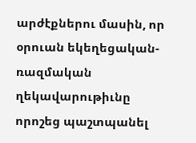արժէքներու մասին, որ օրուան եկեղեցական-ռազմական ղեկավարութիւնը որոշեց պաշտպանել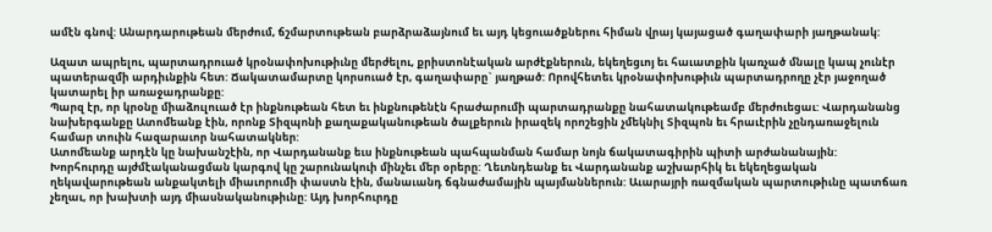ամէն գնով: Անարդարութեան մերժում, ճշմարտութեան բարձրաձայնում եւ այդ կեցուածքներու հիման վրայ կայացած գաղափարի յաղթանակ:

Ազատ ապրելու, պարտադրուած կրօնափոխութիւնը մերժելու, քրիստոնէական արժէքներուն, եկեղեցւոյ եւ հաւատքին կառչած մնալը կապ չունէր պատերազմի արդիւնքին հետ: Ճակատամարտը կորսուած էր, գաղափարը` յաղթած: Որովհետեւ կրօնափոխութիւն պարտադրողը չէր յաջողած կատարել իր առաջադրանքը:
Պարզ էր, որ կրօնը միաձուլուած էր ինքնութեան հետ եւ ինքնութենէն հրաժարումի պարտադրանքը նահատակութեամբ մերժուեցաւ: Վարդանանց նախերգանքը Ատոմեանք էին, որոնք Տիզպոնի քաղաքականութեան ծալքերուն իրազեկ որոշեցին չմեկնիլ Տիզպոն եւ հրաւէրին չընդառաջելուն համար տուին հազարաւոր նահատակներ:
Ատոմեանք արդէն կը նախանշէին, որ Վարդանանք եւս ինքնութեան պահպանման համար նոյն ճակատագիրին պիտի արժանանային:
Խորհուրդը այժմէականացման կարգով կը շարունակուի մինչեւ մեր օրերը: Ղեւոնդեանք եւ Վարդանանք աշխարհիկ եւ եկեղեցական ղեկավարութեան անքակտելի միաւորումի փաստն էին, մանաւանդ ճգնաժամային պայմաններուն: Աւարայրի ռազմական պարտութիւնը պատճառ չեղաւ, որ խախտի այդ միասնականութիւնը: Այդ խորհուրդը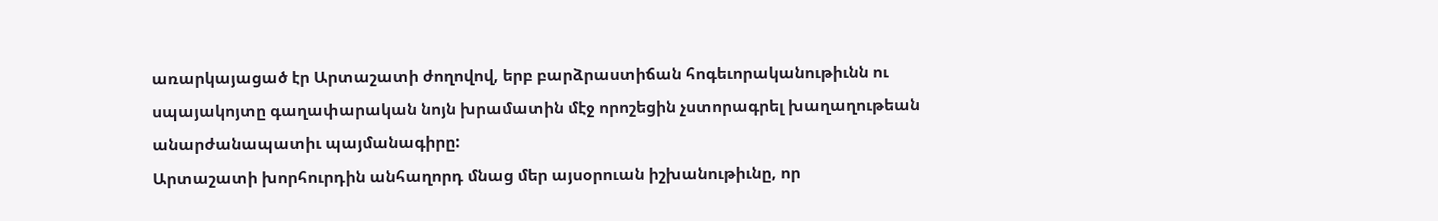առարկայացած էր Արտաշատի ժողովով, երբ բարձրաստիճան հոգեւորականութիւնն ու սպայակոյտը գաղափարական նոյն խրամատին մէջ որոշեցին չստորագրել խաղաղութեան անարժանապատիւ պայմանագիրը:
Արտաշատի խորհուրդին անհաղորդ մնաց մեր այսօրուան իշխանութիւնը, որ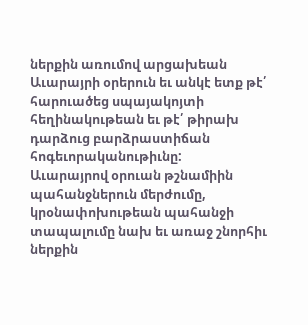ներքին առումով արցախեան Աւարայրի օրերուն եւ անկէ ետք թէ՛ հարուածեց սպայակոյտի հեղինակութեան եւ թէ՛ թիրախ դարձուց բարձրաստիճան հոգեւորականութիւնը:
Աւարայրով օրուան թշնամիին պահանջներուն մերժումը, կրօնափոխութեան պահանջի տապալումը նախ եւ առաջ շնորհիւ ներքին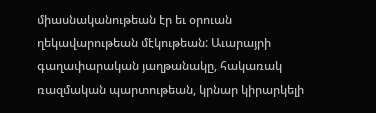միասնականութեան էր եւ օրուան ղեկավարութեան մէկութեան: Աւարայրի գաղափարական յաղթանակը, հակառակ ռազմական պարտութեան, կրնար կիրարկելի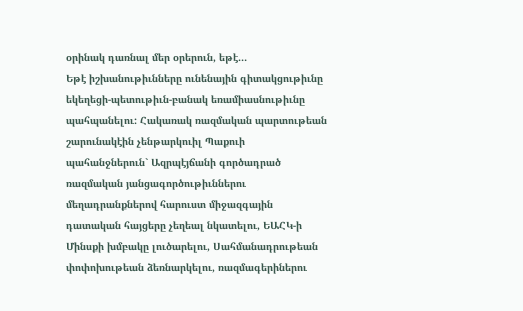օրինակ դառնալ մեր օրերուն, եթէ…
Եթէ իշխանութիւնները ունենային գիտակցութիւնը եկեղեցի-պետութիւն-բանակ եռամիասնութիւնը պահպանելու: Հակառակ ռազմական պարտութեան շարունակէին չենթարկուիլ Պաքուի պահանջներուն` Ազրպէյճանի գործադրած ռազմական յանցագործութիւններու մեղադրանքներով հարուստ միջազգային դատական հայցերը չեղեալ նկատելու, ԵԱՀԿ-ի Մինսքի խմբակը լուծարելու, Սահմանադրութեան փոփոխութեան ձեռնարկելու, ռազմագերիներու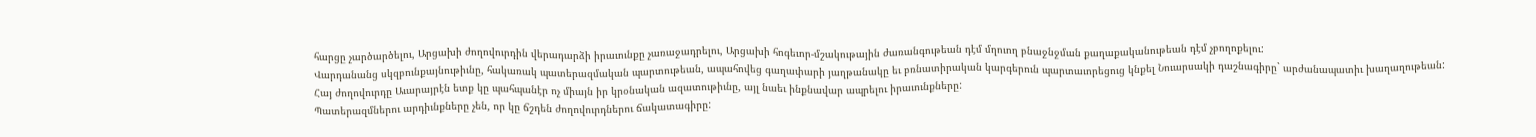հարցը չարծարծելու, Արցախի ժողովուրդին վերադարձի իրաւունքը չառաջադրելու, Արցախի հոգեւոր-մշակութային ժառանգութեան դէմ մղուող բնաջնջման քաղաքականութեան դէմ չբողոքելու:
Վարդանանց սկզբունքայնութիւնը, հակառակ պատերազմական պարտութեան, ապահովեց գաղափարի յաղթանակը եւ բռնատիրական կարգերուն պարտաւորեցուց կնքել Նուարսակի դաշնագիրը` արժանապատիւ խաղաղութեան: Հայ ժողովուրդը Աւարայրէն ետք կը պահպանէր ոչ միայն իր կրօնական ազատութիւնը, այլ նաեւ ինքնավար ապրելու իրաւունքները:
Պատերազմներու արդիւնքները չեն, որ կը ճշդեն ժողովուրդներու ճակատագիրը: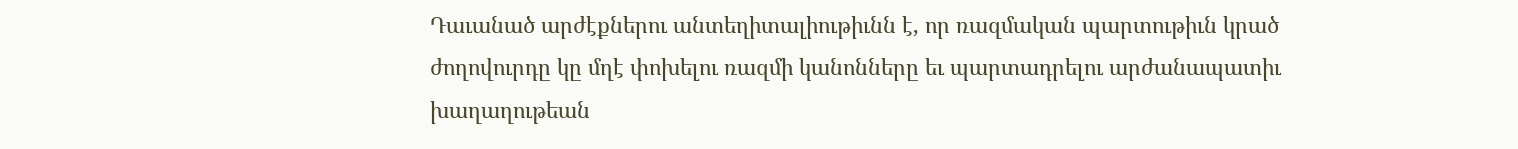Դաւանած արժէքներու անտեղիտալիութիւնն է, որ ռազմական պարտութիւն կրած ժողովուրդը կը մղէ փոխելու ռազմի կանոնները եւ պարտադրելու արժանապատիւ խաղաղութեան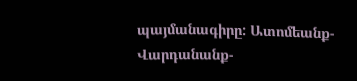պայմանագիրը: Ատոմեանք-Վարդանանք-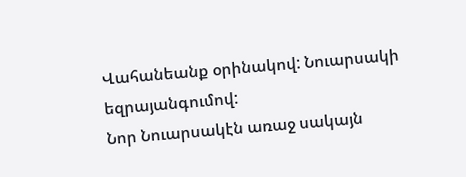Վահանեանք օրինակով: Նուարսակի եզրայանգումով:
Նոր Նուարսակէն առաջ սակայն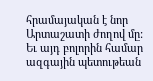հրամայական է նոր Արտաշատի ժողով մը: Եւ այդ բոլորին համար ազգային պետութեան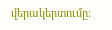վերակերտումը: